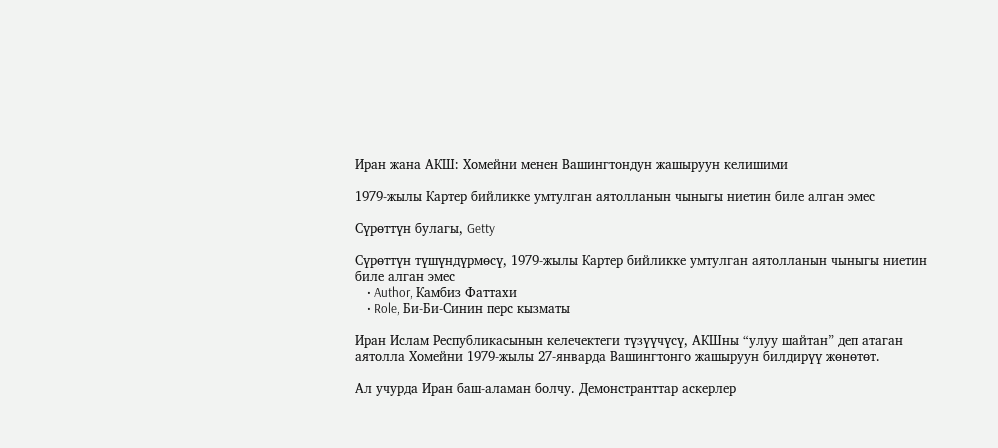Иран жана АКШ: Хомейни менен Вашингтондун жашыруун келишими

1979-жылы Картер бийликке умтулган аятолланын чыныгы ниетин биле алган эмес

Сүрөттүн булагы, Getty

Сүрөттүн түшүндүрмөсү, 1979-жылы Картер бийликке умтулган аятолланын чыныгы ниетин биле алган эмес
    • Author, Камбиз Фаттахи
    • Role, Би-Би-Синин перс кызматы

Иран Ислам Республикасынын келечектеги түзүүчүсү, АКШны “улуу шайтан” деп атаган аятолла Хомейни 1979-жылы 27-январда Вашингтонго жашыруун билдирүү жөнөтөт.

Ал учурда Иран баш-аламан болчу. Демонстранттар аскерлер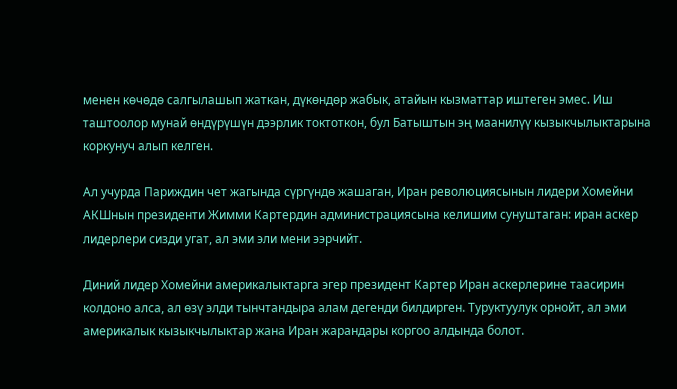менен көчөдө салгылашып жаткан, дүкөндөр жабык, атайын кызматтар иштеген эмес. Иш таштоолор мунай өндүрүшүн дээрлик токтоткон, бул Батыштын эң маанилүү кызыкчылыктарына коркунуч алып келген.

Ал учурда Париждин чет жагында сүргүндө жашаган, Иран революциясынын лидери Хомейни АКШнын президенти Жимми Картердин администрациясына келишим сунуштаган: иран аскер лидерлери сизди угат, ал эми эли мени ээрчийт.

Диний лидер Хомейни америкалыктарга эгер президент Картер Иран аскерлерине таасирин колдоно алса, ал өзү элди тынчтандыра алам дегенди билдирген. Туруктуулук орнойт, ал эми америкалык кызыкчылыктар жана Иран жарандары коргоо алдында болот.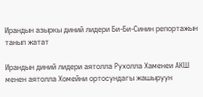Ирандын азыркы диний лидери Би-Би-Синин репортажын танып жатат

Ирандын диний лидери аятолла Рухолла Хаменеи АКШ менен аятолла Хомейни ортосундагы жашыруун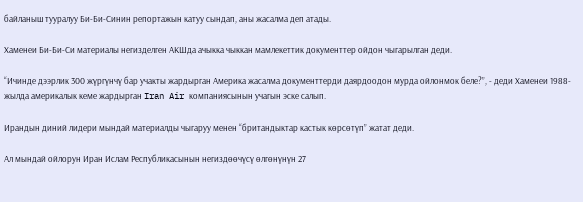байланыш тууралуу Би-Би-Синин репортажын катуу сындап, аны жасалма деп атады.

Хаменеи Би-Би-Си материалы негизделген АКШда ачыкка чыккан мамлекеттик документтер ойдон чыгарылган деди.

“Ичинде дээрлик 300 жүргүнчү бар учакты жардырган Америка жасалма документтерди даярдоодон мурда ойлонмок беле?”, - деди Хаменеи 1988-жылда америкалык кеме жардырган Iran Air компаниясынын учагын эске салып.

Ирандын диний лидери мындай материалды чыгаруу менен “британдыктар кастык көрсөтүп” жатат деди.

Ал мындай ойлорун Иран Ислам Республикасынын негиздөөчүсү өлгөнүнүн 27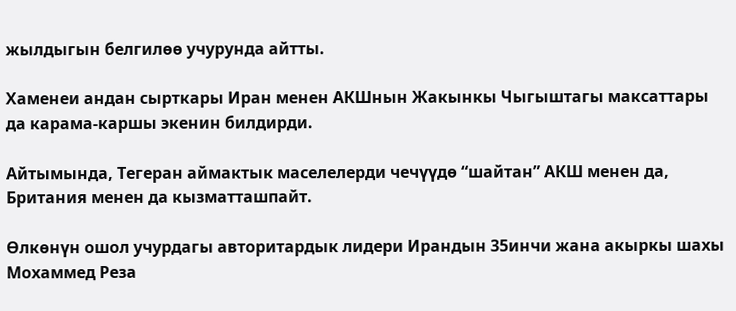жылдыгын белгилөө учурунда айтты.

Хаменеи андан сырткары Иран менен АКШнын Жакынкы Чыгыштагы максаттары да карама-каршы экенин билдирди.

Айтымында, Тегеран аймактык маселелерди чечүүдө “шайтан” АКШ менен да, Британия менен да кызматташпайт.

Өлкөнүн ошол учурдагы авторитардык лидери Ирандын 35инчи жана акыркы шахы Мохаммед Реза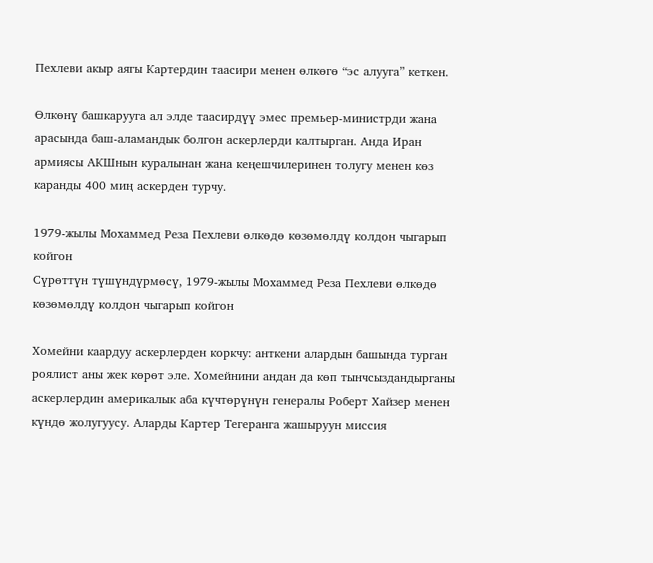Пехлеви акыр аягы Картердин таасири менен өлкөгө “эс алууга” кеткен.

Өлкөнү башкарууга ал элде таасирдүү эмес премьер-министрди жана арасында баш-аламандык болгон аскерлерди калтырган. Анда Иран армиясы АКШнын куралынан жана кеңешчилеринен толугу менен көз каранды 400 миң аскерден турчу.

1979-жылы Мохаммед Реза Пехлеви өлкөдө көзөмөлдү колдон чыгарып койгон
Сүрөттүн түшүндүрмөсү, 1979-жылы Мохаммед Реза Пехлеви өлкөдө көзөмөлдү колдон чыгарып койгон

Хомейни каардуу аскерлерден коркчу: анткени алардын башында турган роялист аны жек көрөт эле. Хомейнини андан да көп тынчсыздандырганы аскерлердин америкалык аба күчтөрүнүн генералы Роберт Хайзер менен күндө жолугуусу. Аларды Картер Тегеранга жашыруун миссия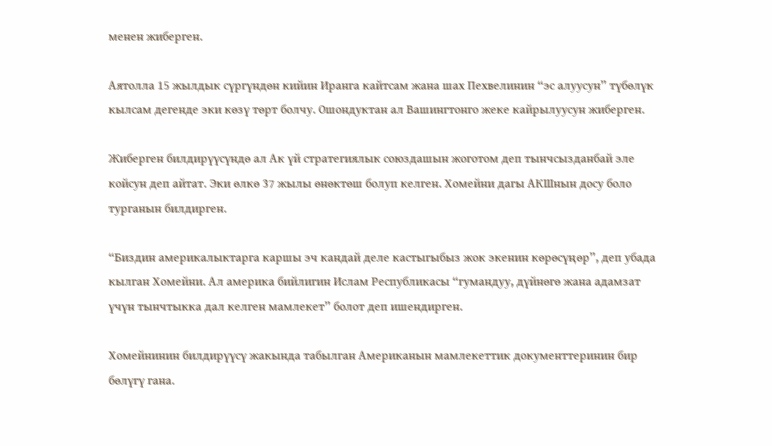менен жиберген.

Аятолла 15 жылдык сүргүндөн кийин Иранга кайтсам жана шах Пехвелинин “эс алуусун” түбөлүк кылсам дегенде эки көзү төрт болчу. Ошондуктан ал Вашингтонго жеке кайрылуусун жиберген.

Жиберген билдирүүсүндө ал Ак үй стратегиялык союздашын жоготом деп тынчсызданбай эле койсун деп айтат. Эки өлкө 37 жылы өнөктөш болуп келген. Хомейни дагы АКШнын досу боло турганын билдирген.

“Биздин америкалыктарга каршы эч кандай деле кастыгыбыз жок экенин көрөсүңөр”, деп убада кылган Хомейни. Ал америка бийлигин Ислам Республикасы “гумандуу, дүйнөгө жана адамзат үчүн тынчтыкка дал келген мамлекет” болот деп ишендирген.

Хомейнинин билдирүүсү жакында табылган Американын мамлекеттик документтеринин бир бөлүгү гана.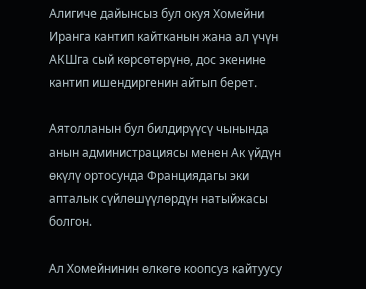Алигиче дайынсыз бул окуя Хомейни Иранга кантип кайтканын жана ал үчүн АКШга сый көрсөтөрүнө, дос экенине кантип ишендиргенин айтып берет.

Аятолланын бул билдирүүсү чынында анын администрациясы менен Ак үйдүн өкүлү ортосунда Франциядагы эки апталык сүйлөшүүлөрдүн натыйжасы болгон.

Ал Хомейнинин өлкөгө коопсуз кайтуусу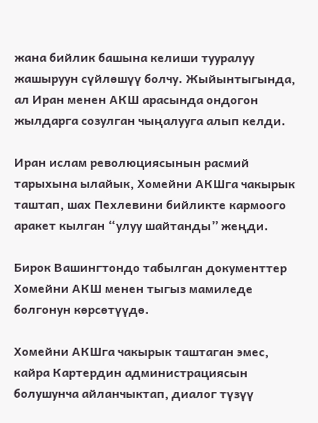жана бийлик башына келиши тууралуу жашыруун сүйлөшүү болчу. Жыйынтыгында, ал Иран менен АКШ арасында ондогон жылдарга созулган чыңалууга алып келди.

Иран ислам революциясынын расмий тарыхына ылайык, Хомейни АКШга чакырык таштап, шах Пехлевини бийликте кармоого аракет кылган “улуу шайтанды” жеңди.

Бирок Вашингтондо табылган документтер Хомейни АКШ менен тыгыз мамиледе болгонун көрсөтүүдө.

Хомейни АКШга чакырык таштаган эмес, кайра Картердин администрациясын болушунча айланчыктап, диалог түзүү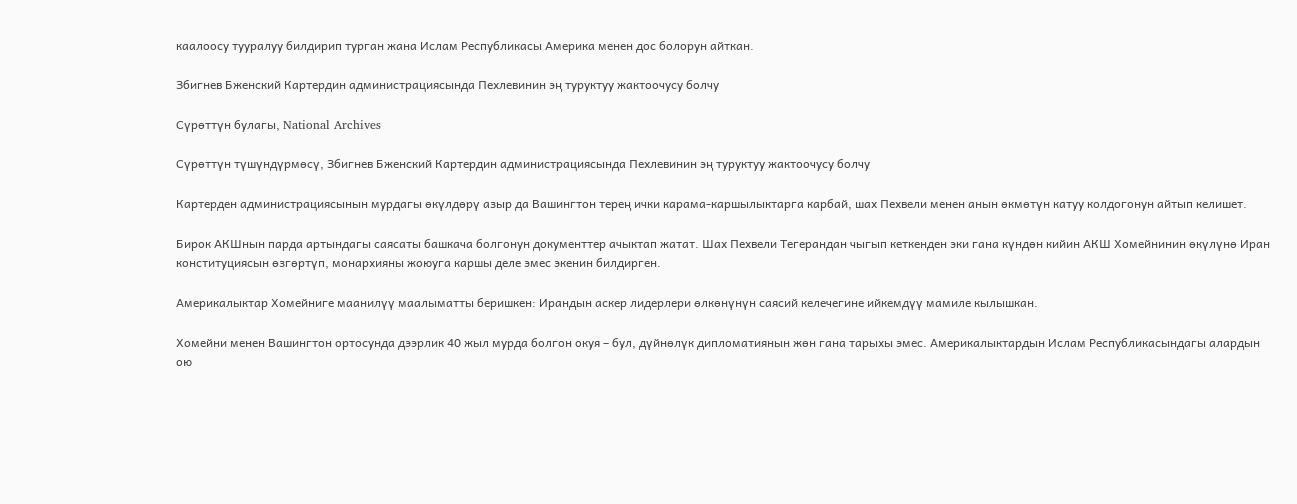каалоосу тууралуу билдирип турган жана Ислам Республикасы Америка менен дос болорун айткан.

Збигнев Бженский Картердин администрациясында Пехлевинин эң туруктуу жактоочусу болчу

Сүрөттүн булагы, National Archives

Сүрөттүн түшүндүрмөсү, Збигнев Бженский Картердин администрациясында Пехлевинин эң туруктуу жактоочусу болчу

Картерден администрациясынын мурдагы өкүлдөрү азыр да Вашингтон терең ички карама-каршылыктарга карбай, шах Пехвели менен анын өкмөтүн катуу колдогонун айтып келишет.

Бирок АКШнын парда артындагы саясаты башкача болгонун документтер ачыктап жатат. Шах Пехвели Тегерандан чыгып кеткенден эки гана күндөн кийин АКШ Хомейнинин өкүлүнө Иран конституциясын өзгөртүп, монархияны жоюуга каршы деле эмес экенин билдирген.

Америкалыктар Хомейниге маанилүү маалыматты беришкен: Ирандын аскер лидерлери өлкөнүнүн саясий келечегине ийкемдүү мамиле кылышкан.

Хомейни менен Вашингтон ортосунда дээрлик 40 жыл мурда болгон окуя – бул, дүйнөлүк дипломатиянын жөн гана тарыхы эмес. Америкалыктардын Ислам Республикасындагы алардын ою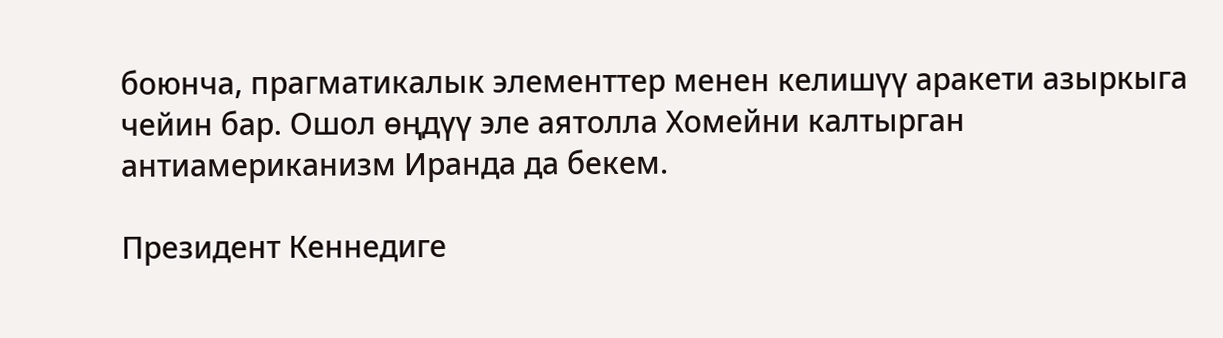боюнча, прагматикалык элементтер менен келишүү аракети азыркыга чейин бар. Ошол өңдүү эле аятолла Хомейни калтырган антиамериканизм Иранда да бекем.

Президент Кеннедиге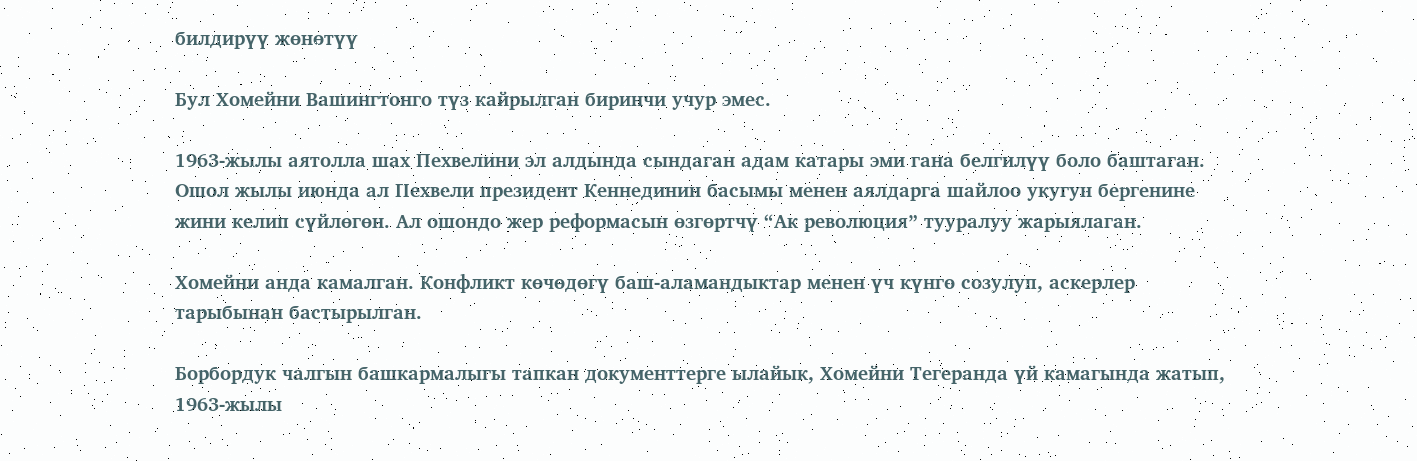билдирүү жөнөтүү

Бул Хомейни Вашингтонго түз кайрылган биринчи учур эмес.

1963-жылы аятолла шах Пехвелини эл алдында сындаган адам катары эми гана белгилүү боло баштаган. Ошол жылы июнда ал Пехвели президент Кеннединин басымы менен аялдарга шайлоо укугун бергенине жини келип сүйлөгөн. Ал ошондо жер реформасын өзгөртчү “Ак революция” тууралуу жарыялаган.

Хомейни анда камалган. Конфликт көчөдөгү баш-аламандыктар менен үч күнгө созулуп, аскерлер тарыбынан бастырылган.

Борбордук чалгын башкармалыгы тапкан документтерге ылайык, Хомейни Тегеранда үй камагында жатып, 1963-жылы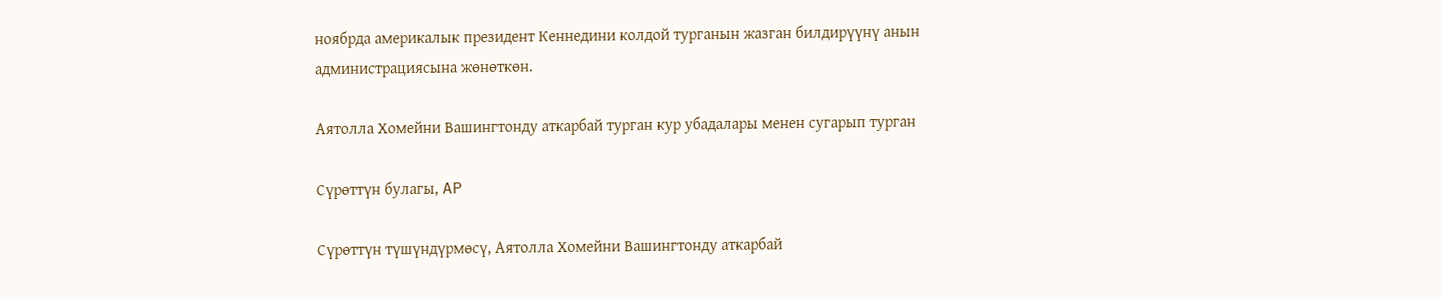ноябрда америкалык президент Кеннедини колдой турганын жазган билдирүүнү анын администрациясына жөнөткөн.

Аятолла Хомейни Вашингтонду аткарбай турган кур убадалары менен сугарып турган

Сүрөттүн булагы, AP

Сүрөттүн түшүндүрмөсү, Аятолла Хомейни Вашингтонду аткарбай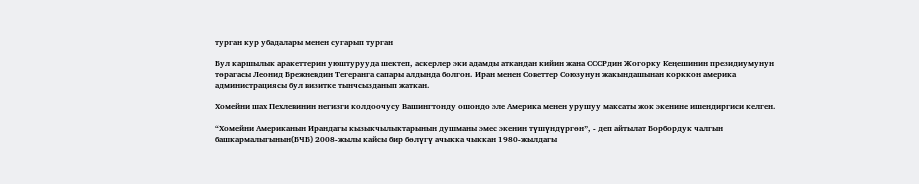турган кур убадалары менен сугарып турган

Бул каршылык аракеттерин уюштурууда шектеп, аскерлер эки адамды аткандан кийин жана СССРдин Жогорку Кеңешинин президиумунун төрагасы Леонид Брежневдин Тегеранга сапары алдында болгон. Иран менен Советтер Союзунун жакындашынан корккон америка администрациясы бул визитке тынчсызданып жаткан.

Хомейни шах Пехлевинин негизги колдоочусу Вашингтонду ошондо эле Америка менен урушуу максаты жок экенине ишендиргиси келген.

“Хомейни Американын Ирандагы кызыкчылыктарынын душманы эмес экенин түшүндүргөн”, - деп айтылат Борбордук чалгын башкармалыгынын(БЧБ) 2008-жылы кайсы бир бөлүгү ачыкка чыккан 1980-жылдагы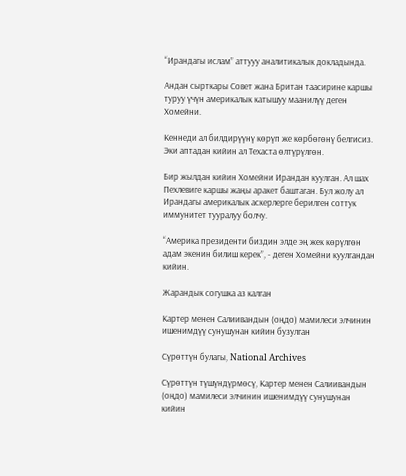“Ирандагы ислам” аттууу аналитикалык докладында.

Андан сырткары Совет жана Британ таасирине каршы туруу үчүн америкалык катышуу маанилүү деген Хомейни.

Кеннеди ал билдирүүнү көрүп же көрбөгөнү белгисиз. Эки аптадан кийин ал Техаста өлтүрүлгөн.

Бир жылдан кийин Хомейни Ирандан куулган. Ал шах Пехлевиге каршы жаңы аракет баштаган. Бул жолу ал Ирандагы америкалык аскерлерге берилген соттук иммунитет тууралуу болчу.

“Америка президенти биздин элде эң жек көрүлгөн адам экенин билиш керек”, - деген Хомейни куулгандан кийин.

Жарандык согушка аз калган

Картер менен Салиивандын (оңдо) мамилеси элчинин ишенимдүү сунушунан кийин бузулган

Сүрөттүн булагы, National Archives

Сүрөттүн түшүндүрмөсү, Картер менен Салиивандын (оңдо) мамилеси элчинин ишенимдүү сунушунан кийин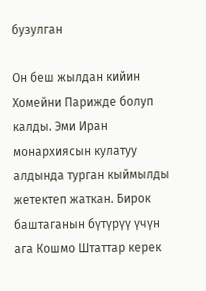бузулган

Он беш жылдан кийин Хомейни Парижде болуп калды. Эми Иран монархиясын кулатуу алдында турган кыймылды жетектеп жаткан. Бирок баштаганын бүтүрүү үчүн ага Кошмо Штаттар керек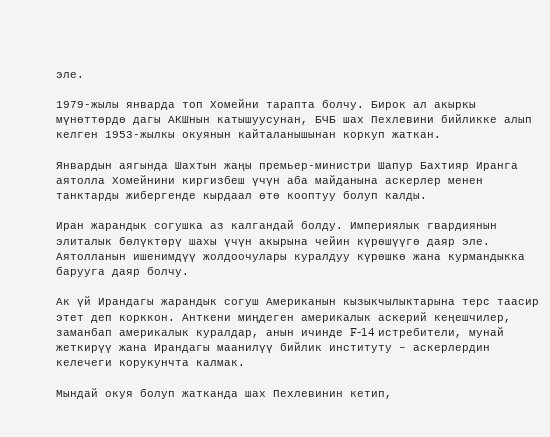эле.

1979-жылы январда топ Хомейни тарапта болчу. Бирок ал акыркы мүнөттөрдө дагы АКШнын катышуусунан, БЧБ шах Пехлевини бийликке алып келген 1953-жылкы окуянын кайталанышынан коркуп жаткан.

Январдын аягында Шахтын жаңы премьер-министри Шапур Бахтияр Иранга аятолла Хомейнини киргизбеш үчүн аба майданына аскерлер менен танктарды жибергенде кырдаал өтө кооптуу болуп калды.

Иран жарандык согушка аз калгандай болду. Империялык гвардиянын элиталык бөлүктөрү шахы үчүн акырына чейин күрөшүүгө даяр эле. Аятолланын ишенимдүү жолдоочулары куралдуу күрөшкө жана курмандыкка барууга даяр болчу.

Ак үй Ирандагы жарандык согуш Американын кызыкчылыктарына терс таасир этет деп корккон. Анткени миңдеген америкалык аскерий кеңешчилер, заманбап америкалык куралдар, анын ичинде F-14 истребители, мунай жеткирүү жана Ирандагы маанилүү бийлик институту – аскерлердин келечеги корукунчта калмак.

Мындай окуя болуп жатканда шах Пехлевинин кетип,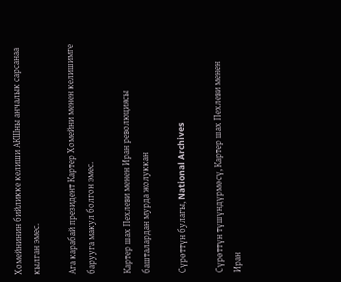Хомейнинин бийликке келиши АКШны анчалык сарсанаа кылган эмес.

Ага карабай президент Картер Хомейни менен келишимге барууга макул болгон эмес.

Картер шах Пехлеви менен Иран революциясы башталардан мурда жолуккан

Сүрөттүн булагы, National Archives

Сүрөттүн түшүндүрмөсү, Картер шах Пехлеви менен Иран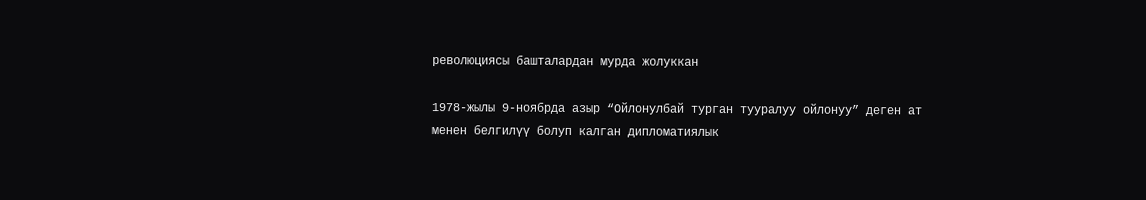революциясы башталардан мурда жолуккан

1978-жылы 9-ноябрда азыр “Ойлонулбай турган тууралуу ойлонуу” деген ат менен белгилүү болуп калган дипломатиялык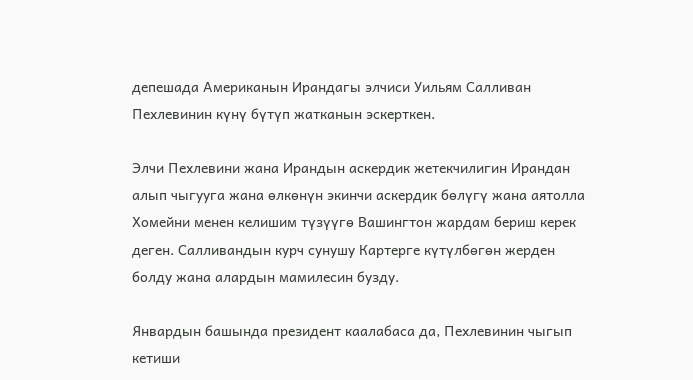депешада Американын Ирандагы элчиси Уильям Салливан Пехлевинин күнү бүтүп жатканын эскерткен.

Элчи Пехлевини жана Ирандын аскердик жетекчилигин Ирандан алып чыгууга жана өлкөнүн экинчи аскердик бөлүгү жана аятолла Хомейни менен келишим түзүүгө Вашингтон жардам бериш керек деген. Салливандын курч сунушу Картерге күтүлбөгөн жерден болду жана алардын мамилесин бузду.

Январдын башында президент каалабаса да, Пехлевинин чыгып кетиши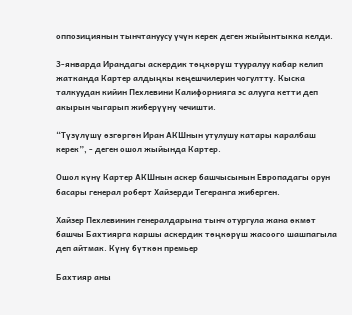оппозициянын тынчтануусу үчүн керек деген жыйынтыкка келди.

3-январда Ирандагы аскердик төңкөрүш тууралуу кабар келип жатканда Картер алдыңкы кеңешчилерин чогултту. Кыска талкуудан кийин Пехлевини Калифорнияга эс алууга кетти деп акырын чыгарып жиберүүнү чечишти.

“Түзүлүшү өзгөргөн Иран АКШнын утулушу катары каралбаш керек”, - деген ошол жыйында Картер.

Ошол күнү Картер АКШнын аскер башчысынын Европадагы орун басары генерал роберт Хайзерди Тегеранга жиберген.

Хайзер Пехлевинин генералдарына тынч отургула жана өкмөт башчы Бахтиярга каршы аскердик төңкөрүш жасоого шашпагыла деп айтмак. Күнү бүткөн премьер

Бахтияр аны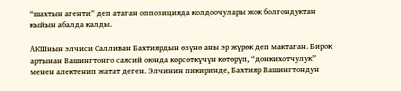“шахтын агенти” деп атаган оппозицияда колдоочулары жок болгондуктан кыйын абалда калды.

АКШнын элчиси Салливан Бахтиярдын өзүнө аны эр жүрөк деп мактаган. Бирок артынан Вашингтонго саясий оюнда көрсөткүчүн көтөрүп, “донкихотчулук” менен алектенип жатат деген. Элчинин пикиринде, Бахтияр Вашингтондун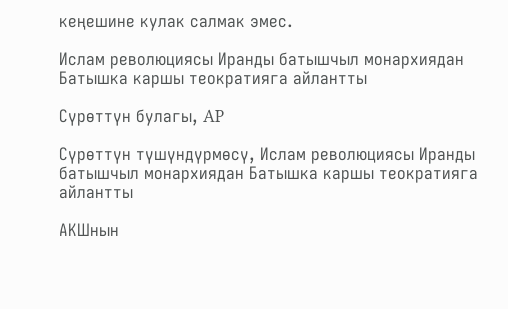кеңешине кулак салмак эмес.

Ислам революциясы Иранды батышчыл монархиядан Батышка каршы теократияга айлантты

Сүрөттүн булагы, AP

Сүрөттүн түшүндүрмөсү, Ислам революциясы Иранды батышчыл монархиядан Батышка каршы теократияга айлантты

АКШнын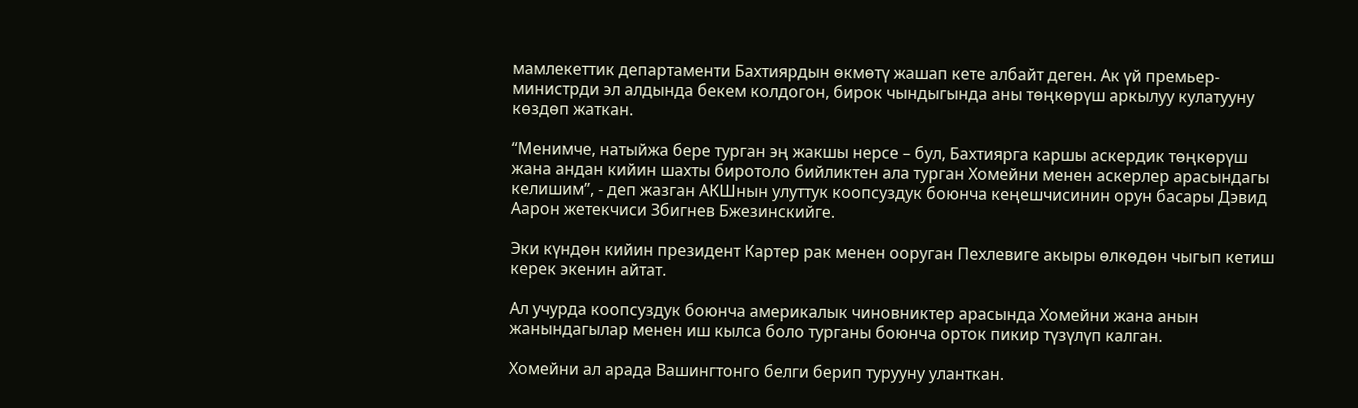мамлекеттик департаменти Бахтиярдын өкмөтү жашап кете албайт деген. Ак үй премьер-министрди эл алдында бекем колдогон, бирок чындыгында аны төңкөрүш аркылуу кулатууну көздөп жаткан.

“Менимче, натыйжа бере турган эң жакшы нерсе – бул, Бахтиярга каршы аскердик төңкөрүш жана андан кийин шахты биротоло бийликтен ала турган Хомейни менен аскерлер арасындагы келишим”, - деп жазган АКШнын улуттук коопсуздук боюнча кеңешчисинин орун басары Дэвид Аарон жетекчиси Збигнев Бжезинскийге.

Эки күндөн кийин президент Картер рак менен ооруган Пехлевиге акыры өлкөдөн чыгып кетиш керек экенин айтат.

Ал учурда коопсуздук боюнча америкалык чиновниктер арасында Хомейни жана анын жанындагылар менен иш кылса боло турганы боюнча орток пикир түзүлүп калган.

Хомейни ал арада Вашингтонго белги берип турууну уланткан.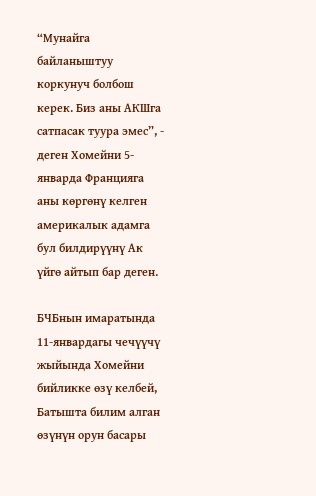“Мунайга байланыштуу коркунуч болбош керек. Биз аны АКШга сатпасак туура эмес”, - деген Хомейни 5-январда Францияга аны көргөнү келген америкалык адамга бул билдирүүнү Ак үйгө айтып бар деген.

БЧБнын имаратында 11-январдагы чечүүчү жыйында Хомейни бийликке өзү келбей, Батышта билим алган өзүнүн орун басары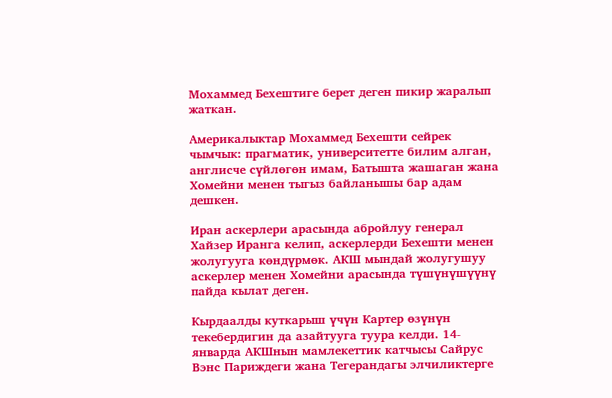Мохаммед Бехештиге берет деген пикир жаралып жаткан.

Америкалыктар Мохаммед Бехешти сейрек чымчык: прагматик, университетте билим алган, англисче сүйлөгөн имам, Батышта жашаган жана Хомейни менен тыгыз байланышы бар адам дешкен.

Иран аскерлери арасында абройлуу генерал Хайзер Иранга келип, аскерлерди Бехешти менен жолугууга көндүрмөк. АКШ мындай жолугушуу аскерлер менен Хомейни арасында түшүнүшүүнү пайда кылат деген.

Кырдаалды куткарыш үчүн Картер өзүнүн текебердигин да азайтууга туура келди. 14-январда АКШнын мамлекеттик катчысы Сайрус Вэнс Париждеги жана Тегерандагы элчиликтерге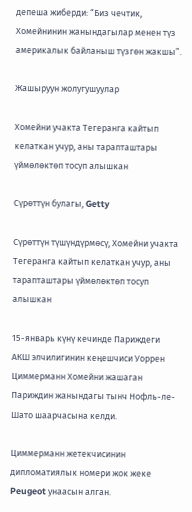депеша жиберди: “Биз чечтик, Хомейнинин жанындагылар менен түз америкалык байланыш түзгөн жакшы”.

Жашыруун жолугушуулар

Хомейни учакта Тегеранга кайтып келаткан учур, аны тарапташтары үймөлөктөп тосуп алышкан

Сүрөттүн булагы, Getty

Сүрөттүн түшүндүрмөсү, Хомейни учакта Тегеранга кайтып келаткан учур, аны тарапташтары үймөлөктөп тосуп алышкан

15-январь күнү кечинде Париждеги АКШ элчилигинин кеңешчиси Уоррен Циммерманн Хомейни жашаган Париждин жанындагы тынч Нофль-ле-Шато шаарчасына келди.

Циммерманн жетекчисинин дипломатиялык номери жок жеке Peugeot унаасын алган.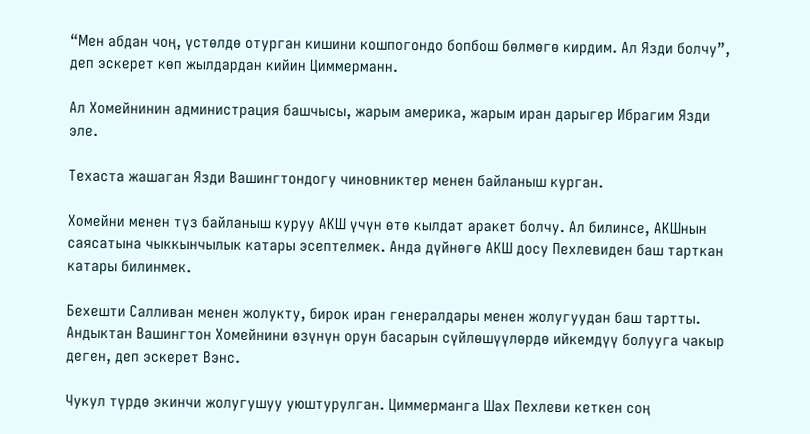“Мен абдан чоң, үстөлдө отурган кишини кошпогондо бопбош бөлмөгө кирдим. Ал Язди болчу”, деп эскерет көп жылдардан кийин Циммерманн.

Ал Хомейнинин администрация башчысы, жарым америка, жарым иран дарыгер Ибрагим Язди эле.

Техаста жашаган Язди Вашингтондогу чиновниктер менен байланыш курган.

Хомейни менен түз байланыш куруу АКШ үчүн өтө кылдат аракет болчу. Ал билинсе, АКШнын саясатына чыккынчылык катары эсептелмек. Анда дүйнөгө АКШ досу Пехлевиден баш тарткан катары билинмек.

Бехешти Салливан менен жолукту, бирок иран генералдары менен жолугуудан баш тартты. Андыктан Вашингтон Хомейнини өзүнүн орун басарын сүйлөшүүлөрдө ийкемдүү болууга чакыр деген, деп эскерет Вэнс.

Чукул түрдө экинчи жолугушуу уюштурулган. Циммерманга Шах Пехлеви кеткен соң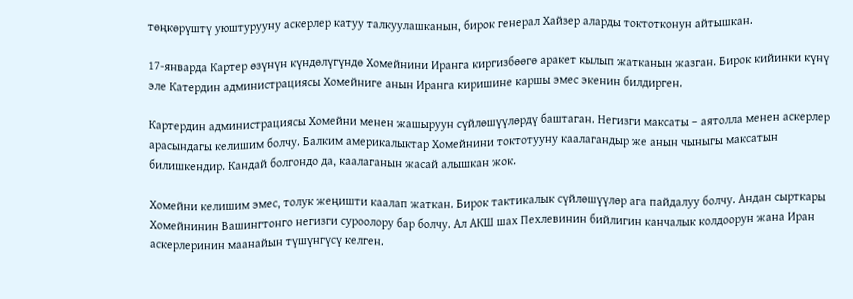төңкөрүштү уюштурууну аскерлер катуу талкуулашканын, бирок генерал Хайзер аларды токтотконун айтышкан.

17-январда Картер өзүнүн күндөлүгүндө Хомейнини Иранга киргизбөөгө аракет кылып жатканын жазган. Бирок кийинки күнү эле Катердин администрациясы Хомейниге анын Иранга киришине каршы эмес экенин билдирген.

Картердин администрациясы Хомейни менен жашыруун сүйлөшүүлөрдү баштаган. Негизги максаты – аятолла менен аскерлер арасындагы келишим болчу. Балким америкалыктар Хомейнини токтотууну каалагандыр же анын чыныгы максатын билишкендир. Кандай болгондо да, каалаганын жасай алышкан жок.

Хомейни келишим эмес, толук жеңишти каалап жаткан. Бирок тактикалык сүйлөшүүлөр ага пайдалуу болчу. Андан сырткары Хомейнинин Вашингтонго негизги суроолору бар болчу. Ал АКШ шах Пехлевинин бийлигин канчалык колдоорун жана Иран аскерлеринин маанайын түшүнгүсү келген.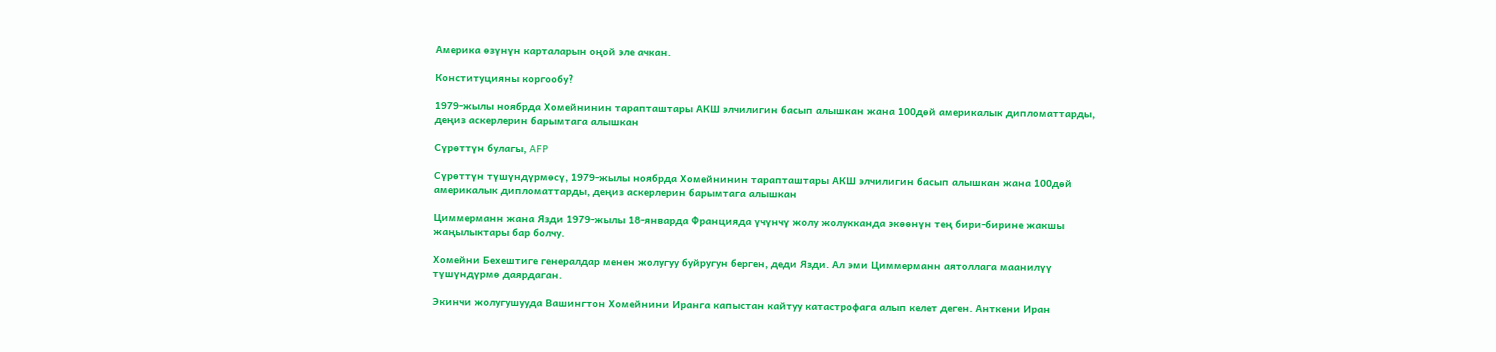Америка өзүнүн карталарын оңой эле ачкан.

Конституцияны коргообу?

1979-жылы ноябрда Хомейнинин тарапташтары АКШ элчилигин басып алышкан жана 100дөй америкалык дипломаттарды, деңиз аскерлерин барымтага алышкан

Сүрөттүн булагы, AFP

Сүрөттүн түшүндүрмөсү, 1979-жылы ноябрда Хомейнинин тарапташтары АКШ элчилигин басып алышкан жана 100дөй америкалык дипломаттарды, деңиз аскерлерин барымтага алышкан

Циммерманн жана Язди 1979-жылы 18-январда Францияда үчүнчү жолу жолукканда экөөнүн тең бири-бирине жакшы жаңылыктары бар болчу.

Хомейни Бехештиге генералдар менен жолугуу буйругун берген, деди Язди. Ал эми Циммерманн аятоллага маанилүү түшүндүрмө даярдаган.

Экинчи жолугушууда Вашингтон Хомейнини Иранга капыстан кайтуу катастрофага алып келет деген. Анткени Иран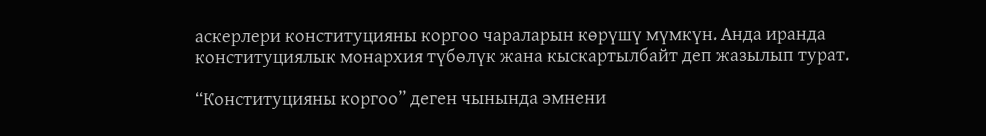аскерлери конституцияны коргоо чараларын көрүшү мүмкүн. Анда иранда конституциялык монархия түбөлүк жана кыскартылбайт деп жазылып турат.

“Конституцияны коргоо” деген чынында эмнени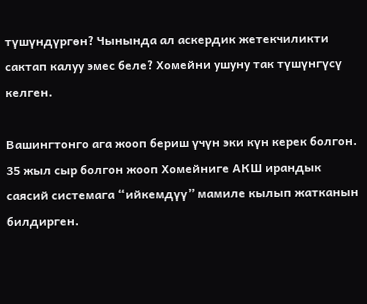түшүндүргөн? Чынында ал аскердик жетекчиликти сактап калуу эмес беле? Хомейни ушуну так түшүнгүсү келген.

Вашингтонго ага жооп бериш үчүн эки күн керек болгон. 35 жыл сыр болгон жооп Хомейниге АКШ ирандык саясий системага “ийкемдүү” мамиле кылып жатканын билдирген.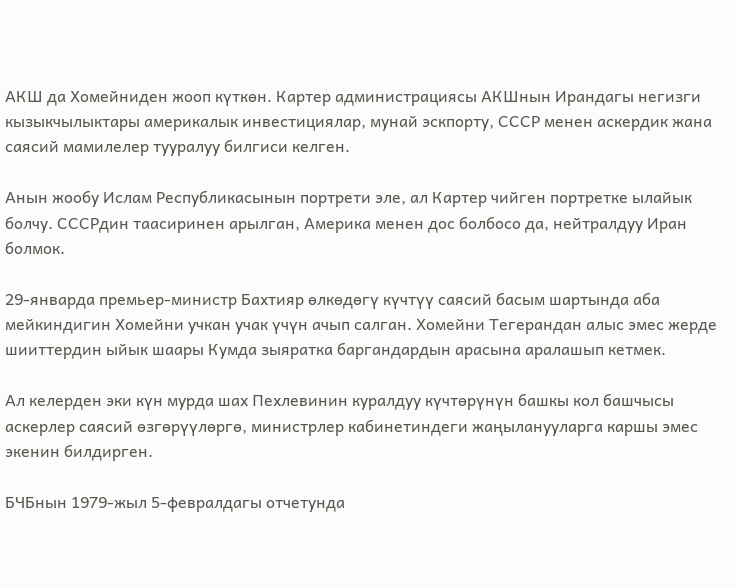АКШ да Хомейниден жооп күткөн. Картер администрациясы АКШнын Ирандагы негизги кызыкчылыктары америкалык инвестициялар, мунай эскпорту, СССР менен аскердик жана саясий мамилелер тууралуу билгиси келген.

Анын жообу Ислам Республикасынын портрети эле, ал Картер чийген портретке ылайык болчу. СССРдин таасиринен арылган, Америка менен дос болбосо да, нейтралдуу Иран болмок.

29-январда премьер-министр Бахтияр өлкөдөгү күчтүү саясий басым шартында аба мейкиндигин Хомейни учкан учак үчүн ачып салган. Хомейни Тегерандан алыс эмес жерде шииттердин ыйык шаары Кумда зыяратка баргандардын арасына аралашып кетмек.

Ал келерден эки күн мурда шах Пехлевинин куралдуу күчтөрүнүн башкы кол башчысы аскерлер саясий өзгөрүүлөргө, министрлер кабинетиндеги жаңыланууларга каршы эмес экенин билдирген.

БЧБнын 1979-жыл 5-февралдагы отчетунда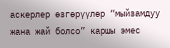аскерлер өзгөрүүлөр “мыйзамдуу жана жай болсо” каршы эмес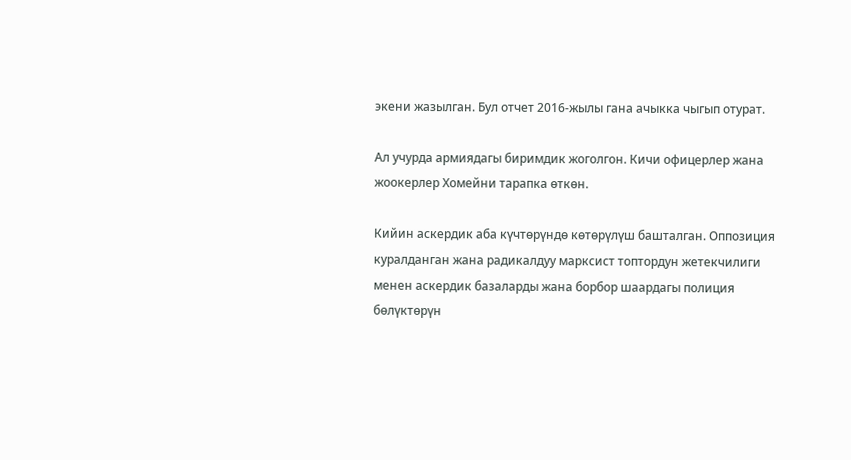экени жазылган. Бул отчет 2016-жылы гана ачыкка чыгып отурат.

Ал учурда армиядагы биримдик жоголгон. Кичи офицерлер жана жоокерлер Хомейни тарапка өткөн.

Кийин аскердик аба күчтөрүндө көтөрүлүш башталган. Оппозиция куралданган жана радикалдуу марксист топтордун жетекчилиги менен аскердик базаларды жана борбор шаардагы полиция бөлүктөрүн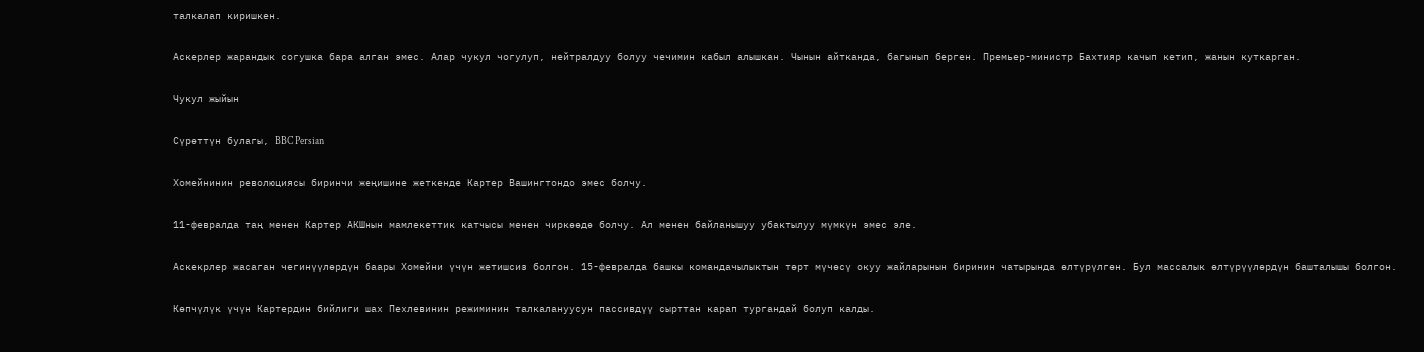талкалап киришкен.

Аскерлер жарандык согушка бара алган эмес. Алар чукул чогулуп, нейтралдуу болуу чечимин кабыл алышкан. Чынын айтканда, багынып берген. Премьер-министр Бахтияр качып кетип, жанын куткарган.

Чукул жыйын

Сүрөттүн булагы, BBC Persian

Хомейнинин революциясы биринчи жеңишине жеткенде Картер Вашингтондо эмес болчу.

11-февралда таң менен Картер АКШнын мамлекеттик катчысы менен чиркөөдө болчу. Ал менен байланышуу убактылуу мүмкүн эмес эле.

Аскекрлер жасаган чегинүүлөрдүн баары Хомейни үчүн жетишсиз болгон. 15-февралда башкы командачылыктын төрт мүчөсү окуу жайларынын биринин чатырында өлтүрүлгөн. Бул массалык өлтүрүүлөрдүн башталышы болгон.

Көпчүлүк үчүн Картердин бийлиги шах Пехлевинин режиминин талкалануусун пассивдүү сырттан карап тургандай болуп калды.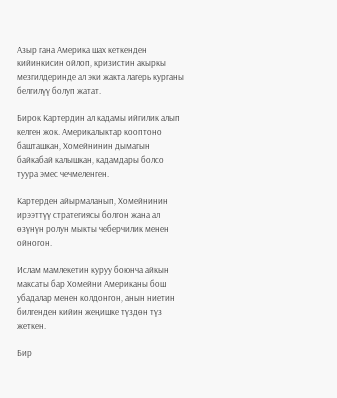Азыр гана Америка шах кеткенден кийинкисин ойлоп, кризистин акыркы мезгилдеринде ал эки жакта лагерь курганы белгилүү болуп жатат.

Бирок Картердин ал кадамы ийгилик алып келген жок. Америкалыктар кооптоно башташкан, Хомейнинин дымагын байкабай калышкан, кадамдары болсо туура эмес чечмеленген.

Картерден айырмаланып, Хомейнинин ирээттүү стратегиясы болгон жана ал өзүнүн ролун мыкты чеберчилик менен ойногон.

Ислам мамлекетин куруу боюнча айкын максаты бар Хомейни Американы бош убадалар менен колдонгон, анын ниетин билгенден кийин жеңишке түздөн түз жеткен.

Бир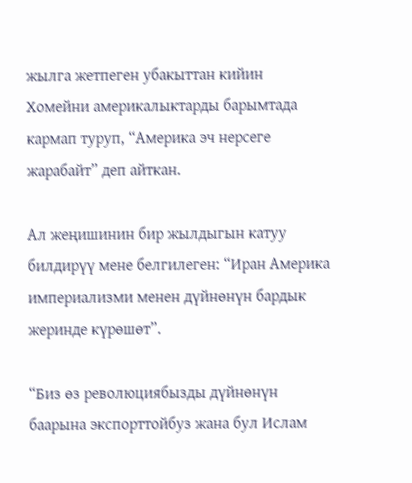жылга жетпеген убакыттан кийин Хомейни америкалыктарды барымтада кармап туруп, “Америка эч нерсеге жарабайт” деп айткан.

Ал жеңишинин бир жылдыгын катуу билдирүү мене белгилеген: “Иран Америка империализми менен дүйнөнүн бардык жеринде күрөшөт”.

“Биз өз революциябызды дүйнөнүн баарына экспорттойбуз жана бул Ислам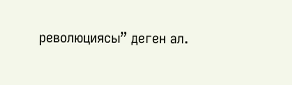революциясы” деген ал.